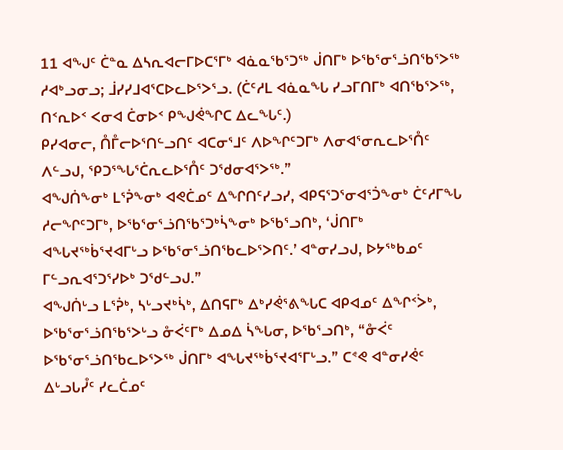11 ᐊᖑᑦ ᑖᓐᓇ ᐃᓴᕆᐊᓕᒥᐅᑕᕐᒥᒃ ᐊᓈᓇᖃᕐᑐᖅ ᒎᑎᒥᒃ ᐅᖃᕐᓂᕐᓘᑎᖃᕐᐳᖅ ᓱᐊᒃᓗᓂᓗ; ᒨᓯᓯᒧᐊᕐᑕᐅᓚᐅᕐᐳᕐᓗ. (ᑖᑦᓱᒪ ᐊᓈᓇᖓ ᓯᓗᒥᑎᒥᒃ ᐊᑎᖃᕐᐳᖅ, ᑎᑉᕆᐅᑉ ᐸᓂᐊ ᑖᓂᐅᑉ ᑭᖑᕚᖏᑕ ᐃᓚᖓᑦ.)
ᑭᓯᐊᓂᓕ, ᑍᒤᓕᐅᕐᑎᓪᓗᑎᑦ ᐊᑕᓂᕐᒧᑦ ᐱᐅᖏᑦᑐᒥᒃ ᐱᓂᐊᕐᓂᕆᓚᐅᕐᑍᑦ ᐱᓪᓗᒍ, ᕿᑐᕐᖓᕐᑖᕆᓚᐅᕐᑍᑦ ᑐᖁᓂᐊᕐᐳᖅ.”
ᐊᖑᑏᖕᓂᒃ ᒪᕐᕉᖕᓂᒃ ᐊᕙᑖᓄᑦ ᐃᖏᑎᑦᓯᓗᓯ, ᐊᑭᕋᕐᑐᕐᓂᐊᕐᑑᖕᓂᒃ ᑖᑦᓱᒥᖓ ᓱᓕᖏᑦᑐᒥᒃ, ᐅᖃᕐᓂᕐᓘᑎᖃᕐᑐᒃᓵᖕᓂᒃ ᐅᖃᕐᓗᑎᒃ, ‘ᒎᑎᒥᒃ ᐊᖓᔪᖅᑳᕐᔪᐊᒥᒡᓗ ᐅᖃᕐᓂᕐᓘᑎᖃᓚᐅᕐᐳᑎᑦ.’ ᐊᓐᓂᓯᓗᒍ, ᐅᔭᖅᑲᓄᑦ ᒥᓪᓗᕆᐊᕐᑐᕐᓯᐅᒃ ᑐᖁᓪᓗᒍ.”
ᐊᖑᑏᒡᓗ ᒪᕐᕉᒃ, ᓴᒡᓗᔪᒃᓵᒃ, ᐃᑎᕋᒥᒃ ᐃᒃᓯᕚᕐᕕᖓᑕ ᐊᑭᐊᓄᑦ ᐃᖏᑉᐴᒃ, ᐅᖃᕐᓂᕐᓘᑎᖃᕐᐳᒡᓗ ᓁᐹᑦᒥᒃ ᐃᓄᐃ ᓵᖓᓂ, ᐅᖃᕐᓗᑎᒃ, “ᓁᐹᑦ ᐅᖃᕐᓂᕐᓘᑎᖃᓚᐅᕐᐳᖅ ᒎᑎᒥᒃ ᐊᖓᔪᖅᑳᕐᔪᐊᕐᒥᒡᓗ.” ᑕᕝᕙ ᐊᓐᓂᓯᕚᑦ ᐃᒡᓗᒐᓮᑦ ᓯᓚᑖᓄᑦ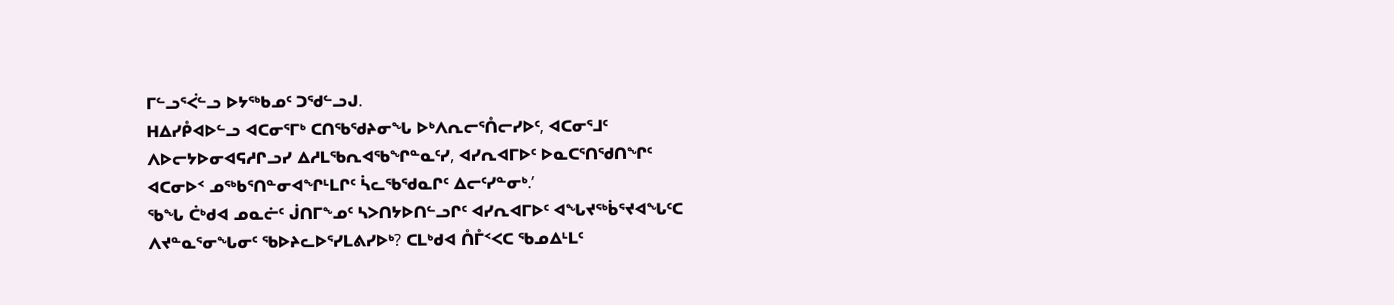ᒥᓪᓗᕐᐹᓪᓗ ᐅᔭᖅᑲᓄᑦ ᑐᖁᓪᓗᒍ.
ᕼᐃᓯᑬᐊᐅᓪᓗ ᐊᑕᓂᕐᒥᒃ ᑕᑎᖃᖁᔨᓂᖓ ᐅᒃᐱᕆᓕᕐᑍᓕᓯᐅᑦ, ᐊᑕᓂᕐᒧᑦ ᐱᐅᓕᔭᐅᓂᐊᕋᓱᒋᓗᓯ ᐃᓱᒪᖃᕆᐊᖃᖏᓐᓇᑦᓯ, ᐊᓯᕆᐊᒥᐅᑦ ᐅᓇᑕᕐᑎᖁᑎᖏᑦ ᐊᑕᓂᐅᑉ ᓄᖅᑲᕐᑎᓐᓂᐊᖏᒻᒪᒋᑦ ᓵᓚᖃᖁᓇᒋᑦ ᐃᓕᑦᓯᓐᓂᒃ.’
ᖃᖓ ᑖᒃᑯᐊ ᓄᓇᓖᑦ ᒎᑎᒥᖕᓄᑦ ᓴᐳᑎᔭᐅᑎᓪᓗᒋᑦ ᐊᓯᕆᐊᒥᐅᑦ ᐊᖓᔪᖅᑳᕐᔪᐊᖓᑦᑕ ᐱᔪᓐᓇᕐᓂᖓᓂᑦ ᖃᐅᔨᓚᐅᕐᓯᒪᕕᓯᐅᒃ? ᑕᒪᒃᑯᐊ ᑍᒤᑉᐸᑕ ᖃᓄᐃᒻᒪᑦ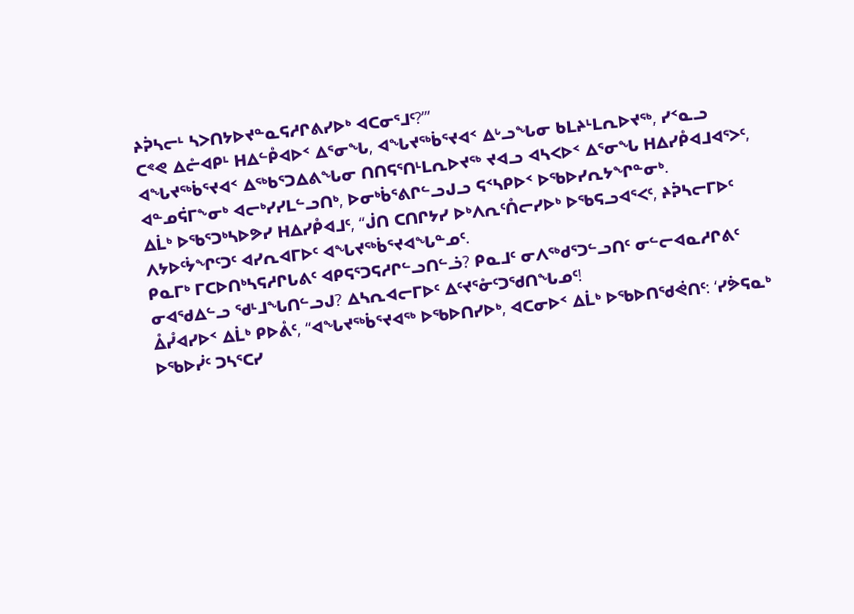ᔨᕉᓴᓕᒻ ᓴᐳᑎᔭᐅᔪᓐᓇᕋᓱᒋᕕᓯᐅᒃ ᐊᑕᓂᕐᒧᑦ?’”
ᑕᕝᕙ ᐃᓔᐊᑭᒻ ᕼᐃᓪᑬᐊᐅᑉ ᐃᕐᓂᖓ, ᐊᖓᔪᖅᑳᕐᔪᐊᑉ ᐃᒡᓗᖓᓂ ᑲᒪᔨᒻᒪᕆᐅᔪᖅ, ᓯᑉᓇᓗ ᐊᖓᔪᖅᑳᕐᔪᐊᑉ ᐃᖅᑲᕐᑐᐃᕕᖓᓂ ᑎᑎᕋᕐᑎᒻᒪᕆᐅᔪᖅ ᔪᐊᓗ ᐊᓴᐸᐅᑉ ᐃᕐᓂᖓ ᕼᐃᓯᑬᐊᒧᐊᕐᐳᑦ, ᐊᓐᓄᕌᒥᖕᓂᒃ ᐊᓕᒃᓯᓯᒪᓪᓗᑎᒃ, ᐅᓂᒃᑳᕐᕕᒋᓪᓗᒍᓗ ᕋᑉᓴᑭᐅᑉ ᐅᖃᐅᓯᕆᔭᖏᓐᓂᒃ.
ᐃᒫᒃ ᐅᖃᕐᑐᒃᓴᐅᕗᓯ ᕼᐃᓯᑬᐊᒧᑦ, “ᒎᑎ ᑕᑎᒋᔭᓯ ᐅᒃᐱᕆᑦᑍᓕᓯᐅᒃ ᐅᖃᕋᓗᐊᕐᐸᑦ, ᔨᕉᓴᓕᒥᐅᑦ ᐱᔭᐅᑦᔮᖏᑦᑐᑦ ᐊᓯᕆᐊᒥᐅᑦ ᐊᖓᔪᖅᑳᕐᔪᐊᖓᓐᓄᑦ.
ᑭᓇᒥᒃ ᒥᑕᐅᑎᒃᓴᕋᓱᒋᒐᕕᑦ ᐊᑭᕋᕐᑐᕋᓱᒋᓪᓗᑎᓪᓘ? ᑭᓇᒧᑦ ᓂᐱᖅᑯᕐᑐᓪᓗᑎᑦ ᓂᓪᓕᐊᓇᓱᒋᕕᑦ ᓂᐊᖁᐃᓪᓗ ᖁᒻᒧᖓᑎᓪᓗᒍ? ᐃᓴᕆᐊᓕᒥᐅᑦ ᐃᑦᔪᕐᓁᑦᑐᖁᑎᖓᓄᑦ!
ᐂᓮᐊᓯᐅᑉ ᐃᒫᒃ ᑭᐅᕔᑦ, “ᐊᖓᔪᖅᑳᕐᔪᐊᖅ ᐅᖃᐅᑎᓯᐅᒃ, ᐊᑕᓂᐅᑉ ᐃᒫᒃ ᐅᖃᐅᑎᖁᕚᑎᑦ: ‘ᓯᕘᕋᓇᒃ ᐅᖃᐅᓰᑦ ᑐᓴᕐᑕᓯ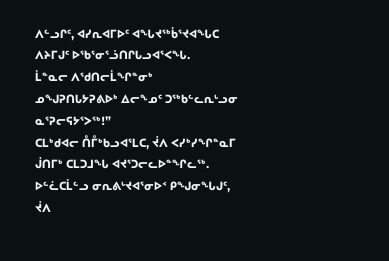ᐱᓪᓗᒋᑦ, ᐊᓯᕆᐊᒥᐅᑦ ᐊᖓᔪᖅᑳᕐᔪᐊᖓᑕ ᐱᔨᒥᒍᑦ ᐅᖃᕐᓂᕐᓘᑎᒋᒐᓗᐊᕐᐸᖓ.
ᒫᓐᓇᓕ ᐱᖁᑎᓕᒫᖏᓐᓂᒃ ᓄᖑᕈᑎᒐᔭᕈᕕᐅᒃ ᐃᓕᖕᓄᑦ ᑐᖅᑲᓪᓚᕆᒡᓗᓂ ᓇᕐᕈᓕᕋᔭᕐᐳᖅ!”
ᑕᒪᒃᑯᐊᓕ ᑍᒤᒃᑲᓗᐊᕐᒪᑕ, ᔫᐱ ᐸᓯᒃᓯᖏᓐᓇᒥ ᒎᑎᒥᒃ ᑕᒪᑐᒧᖓ ᐊᔪᕐᑐᓕᓚᐅᓐᖏᓚᖅ.
ᐅᓪᓛᑕᒫᓪᓗ ᓂᕆᕕᒡᔪᐊᕐᓂᐅᑉ ᑭᖑᓂᖓᒍᑦ, ᔫᐱ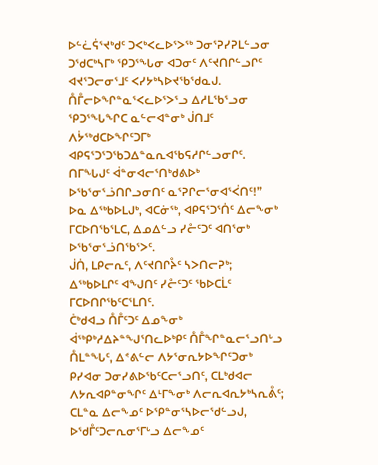ᐅᓪᓛᕌᕐᔪᒃᑯᑦ ᑐᐸᒃᐸᓚᐅᕐᐳᖅ ᑐᓂᕐᕈᓯᕈᒪᓪᓗᓂ ᑐᖁᑕᒃᓴᒥᒃ ᕿᑐᕐᖓᓂ ᐊᑐᓂᑦ ᐱᑦᔪᑎᒋᓪᓗᒋᑦ ᐊᔪᕐᑐᓕᓂᕐᒧᑦ ᐸᓯᔭᒃᓴᐅᔪᖃᖁᓇᒍ. ᑍᒤᓕᐅᖏᓐᓇᕐᐸᓚᐅᕐᐳᕐᓗ ᐃᓱᒪᖃᕐᓗᓂ ᕿᑐᕐᖓᖏᑕ ᓇᓪᓕᐊᓐᓂᒃ ᒎᑎᒧᑦ ᐱᔮᖅᑯᑕᐅᖏᑦᑐᒥᒃ ᐊᑭᕋᕐᑐᕐᑐᖃᑐᐃᓐᓇᕆᐊᖃᕋᓱᒋᓪᓗᓂᒋᑦ.
ᑎᒥᖓᒍᑦ ᐋᓐᓂᐊᓕᕐᑎᒃᑯᕕᐅᒃ ᐅᖃᕐᓂᕐᓘᑎᒋᓗᓂᑎᑦ ᓇᕐᕈᒋᓕᕐᓂᐊᕐᐹᑎᑦ!”
ᐅᓇ ᐃᖅᑲᐅᒪᒍᒃ, ᐊᑕᓃᖅ, ᐊᑭᕋᕐᑐᕐᑏᑦ ᐃᓕᖕᓂᒃ ᒥᑕᐅᑎᖃᕐᒪᑕ, ᐃᓄᐃᓪᓗ ᓯᓔᑦᑐᑦ ᐊᑎᕐᓂᒃ ᐅᖃᕐᓂᕐᓘᑎᖃᕐᐳᑦ.
ᒎᑏ, ᒪᑭᓕᕆᑦ, ᐱᑦᔪᑎᒋᔧᑦ ᓴᐳᑎᓕᕈᒃ; ᐃᖅᑲᐅᒪᒋᑦ ᐊᖑᑎᑦ ᓯᓔᑦᑐᑦ ᖃᐅᑕᒫᑦ ᒥᑕᐅᑎᒋᖃᑦᑕᕐᒪᑎᑦ.
ᑖᒃᑯᐊᓗ ᑍᒤᑦᑐᑦ ᐃᓄᖕᓂᒃ ᐋᖅᑭᒃᓱᐃᔨᓐᖑᕐᑎᓚᐅᒃᑭᑦ ᑍᒤᖏᓐᓇᓕᕐᓗᑎᒡᓗ ᑍᒪᓐᖓᑦ, ᐃᕝᕕᓪᓕ ᐱᔭᕐᓂᕆᔭᐅᖏᑦᑐᓂᒃ ᑭᓯᐊᓂ ᑐᓂᓯᕕᐅᖃᑦᑕᓕᕐᓗᑎᑦ, ᑕᒪᒃᑯᐊᓕ ᐱᔭᕆᐊᑭᓐᓂᖏᑦ ᐃᒻᒥᖕᓂᒃ ᐱᓕᕆᐊᕆᔭᒃᓴᕆᕔᑦ; ᑕᒪᓐᓇ ᐃᓕᖕᓄᑦ ᐅᕿᓐᓂᕐᓴᐅᓕᖁᓪᓗᒍ, ᐅᖁᒤᑦᑐᓕᕆᓂᕐᒥᒡᓗ ᐃᓕᖕᓄᑦ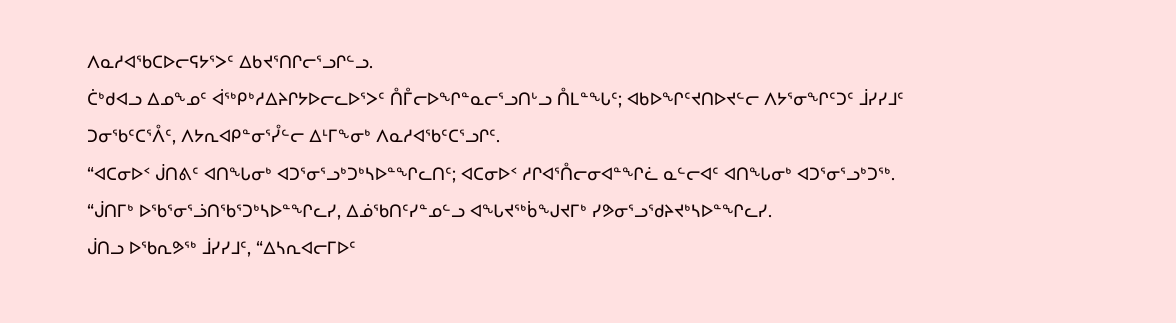ᐱᓇᓱᐊᖃᑕᐅᓕᕋᔭᕐᐳᑦ ᐃᑲᔪᕐᑎᒋᓕᕐᓗᒋᓪᓗ.
ᑖᒃᑯᐊᓗ ᐃᓄᖕᓄᑦ ᐋᖅᑭᒃᓱᐃᔨᒋᔭᐅᓕᓚᐅᕐᐳᑦ ᑍᒤᓕᐅᖏᓐᓇᓕᕐᓗᑎᒡᓗ ᑍᒪᓐᖓᑦ; ᐊᑲᐅᖏᑦᔪᑎᐅᔪᓪᓕ ᐱᔭᕐᓂᖏᑦᑐᑦ ᒨᓯᓯᒧᑦ ᑐᓂᖃᑦᑕᕐᐰᑦ, ᐱᔭᕆᐊᑭᓐᓂᕐᓮᓪᓕ ᐃᒻᒥᖕᓂᒃ ᐱᓇᓱᐊᖃᑦᑕᕐᓗᒋᑦ.
“ᐊᑕᓂᐅᑉ ᒎᑎᕕᑦ ᐊᑎᖓᓂᒃ ᐊᑐᕐᓂᕐᓗᒃᑐᒃᓴᐅᓐᖏᓚᑎᑦ; ᐊᑕᓂᐅᑉ ᓱᒋᐊᕐᑍᓕᓂᐊᓐᖏᓛ ᓇᓪᓕᐊᑦ ᐊᑎᖓᓂᒃ ᐊᑐᕐᓂᕐᓗᒃᑐᖅ.
“ᒎᑎᒥᒃ ᐅᖃᕐᓂᕐᓘᑎᖃᕐᑐᒃᓴᐅᓐᖏᓚᓯ, ᐃᓅᖃᑎᑦᓯᓐᓄᓪᓗ ᐊᖓᔪᖅᑳᖑᔪᒥᒃ ᓯᕗᓂᕐᓗᖁᔨᔪᒃᓴᐅᓐᖏᓚᓯ.
ᒎᑎᓗ ᐅᖃᕆᕗᖅ ᒨᓯᓯᒧᑦ, “ᐃᓴᕆᐊᓕᒥᐅᑦ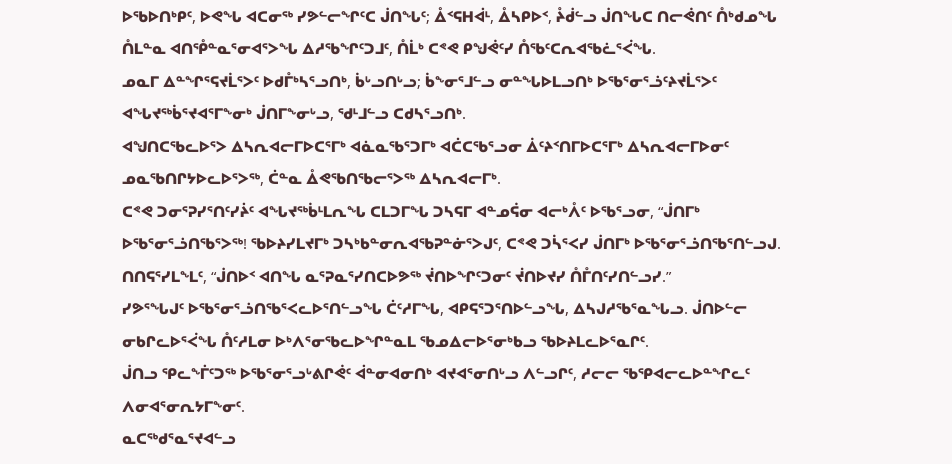ᐅᖃᐅᑎᒃᑭᑦ, ᐅᕙᖓ ᐊᑕᓂᖅ ᓯᕗᓪᓕᖏᑦᑕ ᒎᑎᖓᑦ; ᐂᑉᕋᕼᐋᒻ, ᐂᓴᑭᐅᑉ, ᔧᑰᓪᓗ ᒎᑎᖓᑕ ᑎᓕᕚᑎᑦ ᑍᒃᑯᓄᖓ ᑍᒪᓐᓇ ᐊᑎᕾᓐᓇᕐᓂᐊᕐᐳᖓ ᐃᓱᖃᖏᑦᑐᒧᑦ, ᑍᒫᒃ ᑕᕝᕙ ᑭᖑᕚᑦᓯ ᑍᖃᑦᑕᕆᐊᖃᓛᕐᐹᖓ.
ᓄᓇᒥ ᐃᓐᖏᕐᕋᔪᒫᕐᐳᑦ ᐅᑯᒤᒃᓴᕐᓗᑎᒃ, ᑳᒡᓗᑎᒡᓗ; ᑳᖕᓂᕐᒧᓪᓗ ᓂᓐᖓᐅᒪᓗᑎᒃ ᐅᖃᕐᓂᕐᓘᑦᔨᔪᒫᕐᐳᑦ ᐊᖓᔪᖅᑳᕐᔪᐊᕐᒥᖕᓂᒃ ᒎᑎᒥᖕᓂᒡᓗ, ᖁᒻᒧᓪᓗ ᑕᑯᓴᕐᓗᑎᒃ.
ᐊᖑᑎᑕᖃᓚᐅᕐᐳ ᐃᓴᕆᐊᓕᒥᐅᑕᕐᒥᒃ ᐊᓈᓇᖃᕐᑐᒥᒃ ᐊᑖᑕᖃᕐᓗᓂ ᐄᑦᔨᑉᑎᒥᐅᑕᕐᒥᒃ ᐃᓴᕆᐊᓕᒥᐅᓂᑦ ᓄᓇᖃᑎᒋᔭᐅᓚᐅᕐᐳᖅ, ᑖᓐᓇ ᐂᕙᖃᑎᖃᓕᕐᐳᖅ ᐃᓴᕆᐊᓕᒥᒃ.
ᑕᕝᕙ ᑐᓂᕐᕈᓯᕐᑎᑦᓯᔩᑦ ᐊᖓᔪᖅᑳᒻᒪᕆᖓ ᑕᒪᑐᒥᖓ ᑐᓴᕋᒥ ᐊᓐᓄᕌᓂ ᐊᓕᒃᐰᑦ ᐅᖃᕐᓗᓂ, “ᒎᑎᒥᒃ ᐅᖃᕐᓂᕐᓘᑎᖃᕐᐳᖅ! ᖃᐅᔨᓯᒪᔪᒥᒃ ᑐᓴᒃᑲᓐᓂᕆᐊᖃᕈᓐᓃᕐᐳᒍᑦ, ᑕᕝᕙ ᑐᓵᕐᐸᓯ ᒎᑎᒥᒃ ᐅᖃᕐᓂᕐᓘᑎᖃᕐᑎᓪᓗᒍ.
ᑎᑎᕋᕐᓯᒪᖕᒪᑦ, “ᒎᑎᐅᑉ ᐊᑎᖓ ᓇᕐᕈᓇᕐᓯᑎᑕᐅᕗᖅ ᔫᑎᐅᖏᑦᑐᓂᑦ ᔫᑎᐅᔪᓯ ᑍᒤᑎᑦᓯᑎᓪᓗᓯ.”
ᓯᕗᕐᖓᒍᑦ ᐅᖃᕐᓂᕐᓘᑎᖃᕐᐸᓚᐅᕐᑎᓪᓗᖓ ᑖᑦᓱᒥᖓ, ᐊᑭᕋᕐᑐᕐᑎᐅᓪᓗᖓ, ᐃᓴᒍᓱᖃᕐᓇᖓᓗ. ᒎᑎᐅᓪᓕ ᓂᑲᒋᓚᐅᕐᐹᖓ ᑍᑦᓱᒪᓂ ᐅᒃᐱᕐᓂᖃᓚᐅᖏᓐᓇᒪ ᖃᓄᐃᓕᐅᕐᓂᒃᑲᓗ ᖃᐅᔨᒪᓚᐅᕐᓇᒋᑦ.
ᒎᑎᓗ ᕿᓚᖕᒦᑦᑐᖅ ᐅᖃᕐᓂᕐᓗᒡᕕᒋᕚᑦ ᐋᓐᓂᐊᓂᑎᒃ ᐊᔪᐊᕐᓂᑎᒡᓗ ᐱᓪᓗᒋᑦ, ᓱᓕᓕ ᖃᕿᐊᓕᓚᐅᓐᖏᓚᑦ ᐱᓂᐊᕐᓂᕆᔭᒥᖕᓂᑦ.
ᓇᑕᖅᑯᕐᓇᕐᔪᐊᓪᓗ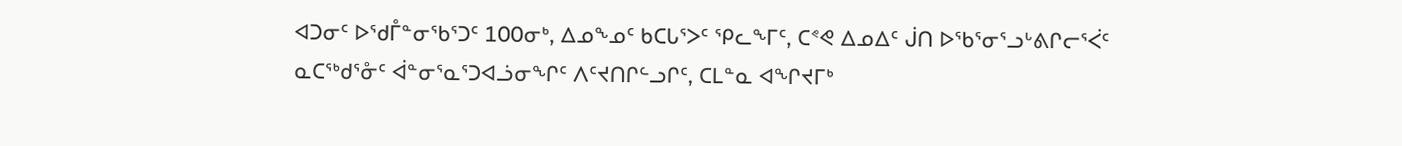ᐊᑐᓂᑦ ᐅᖁᒤᓐᓂᖃᕐᑐᑦ 100ᓂᒃ, ᐃᓄᖕᓄᑦ ᑲᑕᒐᕐᐳᑦ ᕿᓚᖕᒥᑦ, ᑕᕝᕙ ᐃᓄᐃᑦ ᒎᑎ ᐅᖃᕐᓂᕐᓗᒡᕕᒋᓕᕐᐹᑦ ᓇᑕᖅᑯᕐᓁᑦ ᐋᓐᓂᕐᓇᕐᑐᐊᓘᓂᖏᑦ ᐱᑦᔪᑎᒋᓪᓗᒋᑦ, ᑕᒪᓐᓇ ᐊᖏᔪᒥᒃ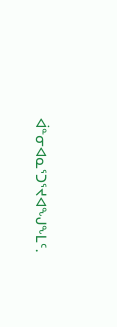ᐋᓐᓂᐊᓇᕐᑐᕐᔪᐊᖑᖕᒪᑦ.